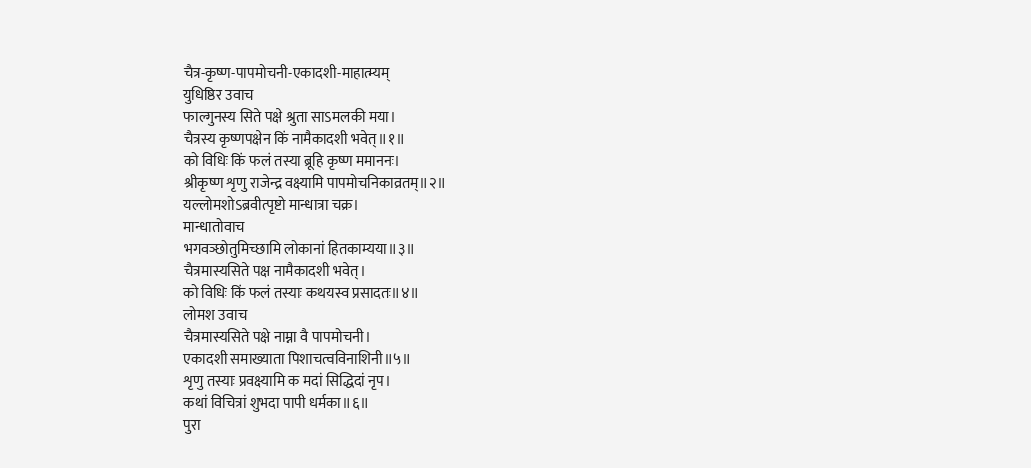चैत्र-कृष्ण-पापमोचनी-एकादशी-माहात्म्यम्
युधिष्ठिर उवाच
फाल्गुनस्य सिते पक्षे श्रुता साऽमलकी मया।
चैत्रस्य कृष्णपक्षेन किं नामैकादशी भवेत्॥१॥
को विधिः किं फलं तस्या ब्रूहि कृष्ण ममाननः।
श्रीकृष्ण शृणु राजेन्द्र वक्ष्यामि पापमोचनिकाव्रतम्॥२॥
यल्लोमशोऽब्रवीत्पृष्टो मान्धात्रा चक्र।
मान्धातोवाच
भगवञ्छोतुमिच्छामि लोकानां हितकाम्यया॥३॥
चैत्रमास्यसिते पक्ष नामैकादशी भवेत्।
को विधिः किं फलं तस्याः कथयस्व प्रसादतः॥४॥
लोमश उवाच
चैत्रमास्यसिते पक्षे नाम्ना वै पापमोचनी।
एकादशी समाख्याता पिशाचत्वविनाशिनी॥५॥
शृणु तस्याः प्रवक्ष्यामि क मदां सिद्धिदां नृप।
कथां विचित्रां शुभदा पापी धर्मका॥६॥
पुरा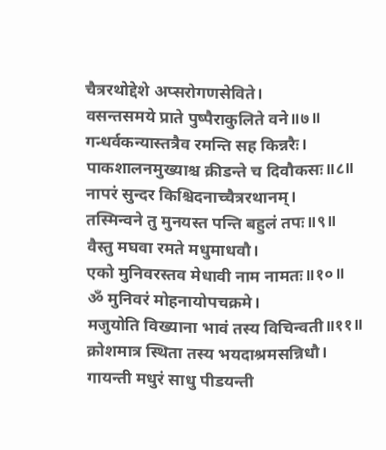चैत्ररथोद्देशे अप्सरोगणसेविते।
वसन्तसमये प्राते पुष्पैराकुलिते वने॥७॥
गन्धर्वकन्यास्तत्रैव रमन्ति सह किन्नरैः।
पाकशालनमुख्याश्च क्रीडन्ते च दिवौकसः॥८॥
नापरं सुन्दर किश्चिदनाच्चैत्ररथानम्।
तस्मिन्वने तु मुनयस्त पन्ति बहुलं तपः॥९॥
वैस्तु मघवा रमते मधुमाधवौ।
एको मुनिवरस्तव मेधावी नाम नामतः॥१०॥
ॐ मुनिवरं मोहनायोपचक्रमे।
मजुयोति विख्याना भावं तस्य विचिन्वती॥११॥
क्रोशमात्र स्थिता तस्य भयदाश्रमसन्निधौ।
गायन्ती मधुरं साधु पीडयन्ती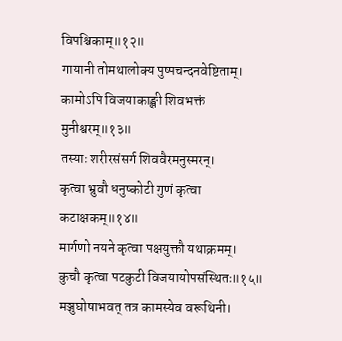विपश्चिकाम्॥१२॥
गायानी तोमथालोक्य पुष्पचन्दनवेष्टिताम्।
कामोऽपि विजयाकाङ्क्षी शिवभक्तं मुनीश्वरम्॥१३॥
तस्याः शरीरसंसर्ग शिववैरमनुस्मरन्।
कृत्वा भ्रुवौ धनुष्कोटी गुणं कृत्वा कटाक्षकम्॥१४॥
मार्गणो नयने कृत्वा पक्षयुक्तौ यथाक्रमम्।
कुचौ कृत्वा पटकुटी विजयायोपसंस्थितः॥१५॥
मञ्जुघोषाभवत् तत्र कामस्येव वरूथिनी।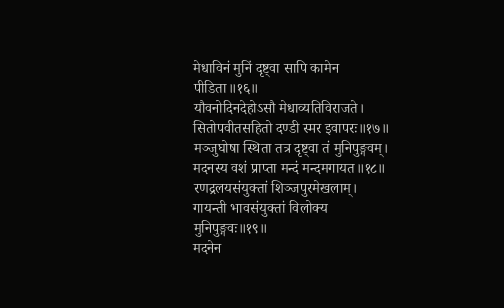मेधाविनं मुनिं दृष्ट्वा सापि कामेन पीडिता॥१६॥
यौवनोदिनदेहोऽसौ मेधाव्यतिविराजते।
सितोपवीतसहितो दण्डी स्मर इवापरः॥१७॥
मञ्जुघोषा स्थिता तत्र दृष्ट्वा तं मुनिपुङ्गवम्।
मदनस्य वशं प्राप्ता मन्दं मन्दमगायत॥१८॥
रणद्रलयसंयुक्तां शिञ्जपुरमेखलाम्।
गायन्ती भावसंयुक्तां विलोक्य मुनिपुङ्गवः॥१९॥
मदनेन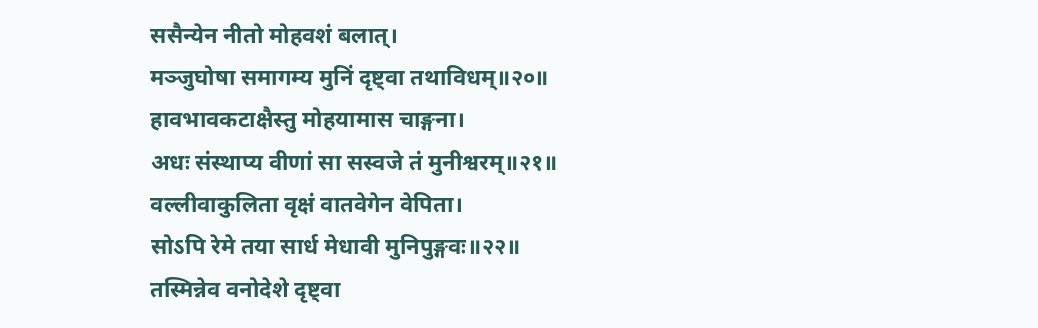ससैन्येन नीतो मोहवशं बलात्।
मञ्जुघोषा समागम्य मुनिं दृष्ट्वा तथाविधम्॥२०॥
हावभावकटाक्षैस्तु मोहयामास चाङ्गना।
अधः संस्थाप्य वीणां सा सस्वजे तं मुनीश्वरम्॥२१॥
वल्लीवाकुलिता वृक्षं वातवेगेन वेपिता।
सोऽपि रेमे तया सार्ध मेधावी मुनिपुङ्गवः॥२२॥
तस्मिन्नेव वनोदेशे दृष्ट्वा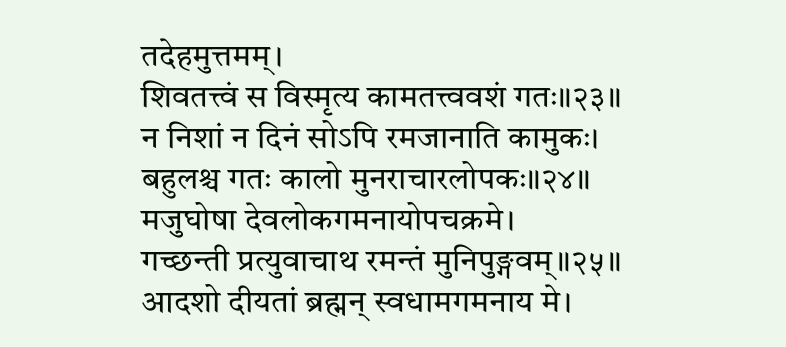तदेहमुत्तमम्।
शिवतत्त्वं स विस्मृत्य कामतत्त्ववशं गतः॥२३॥
न निशां न दिनं सोऽपि रमजानाति कामुकः।
बहुलश्च गतः कालो मुनराचारलोपकः॥२४॥
मजुघोषा देवलोकगमनायोपचक्रमे।
गच्छन्ती प्रत्युवाचाथ रमन्तं मुनिपुङ्गवम्॥२५॥
आदशो दीयतां ब्रह्मन् स्वधामगमनाय मे।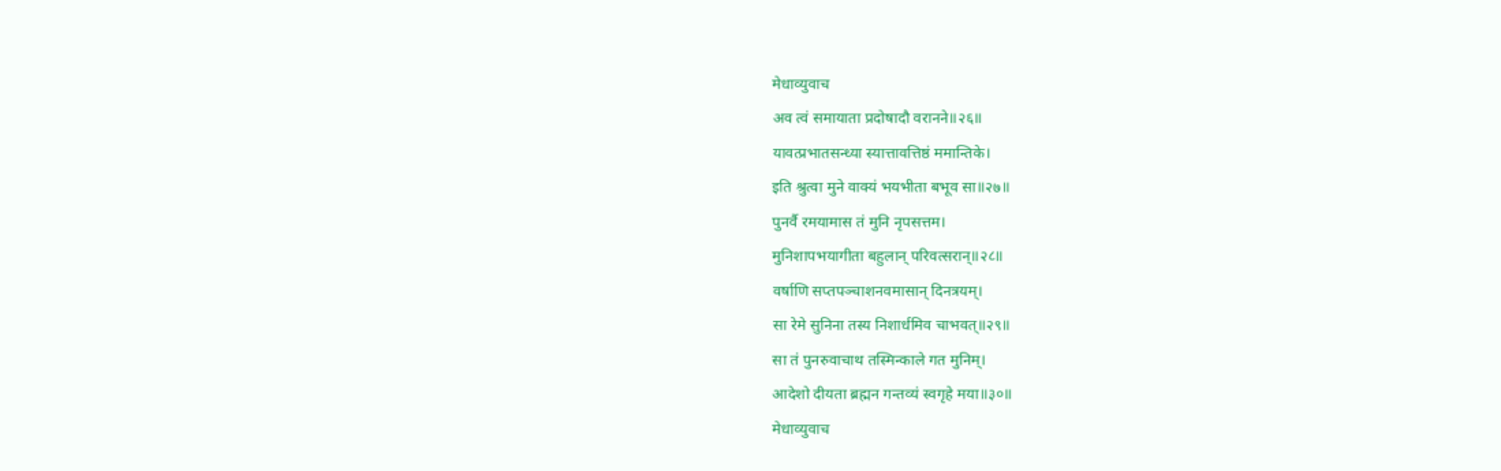मेधाव्युवाच
अव त्वं समायाता प्रदोषादौ वरानने॥२६॥
यावत्प्रभातसन्ध्या स्यात्तावत्तिष्ठं ममान्तिके।
इति श्रुत्वा मुने वाक्यं भयभीता बभूव सा॥२७॥
पुनर्वै रमयामास तं मुनि नृपसत्तम।
मुनिशापभयागीता बहुलान् परिवत्सरान्॥२८॥
वर्षाणि सप्तपञ्चाशनवमासान् दिनत्रयम्।
सा रेमे सुनिना तस्य निशार्धमिव चाभवत्॥२९॥
सा तं पुनरुवाचाथ तस्मिन्काले गत मुनिम्।
आदेशो दीयता ब्रह्मन गन्तव्यं स्वगृहे मया॥३०॥
मेधाव्युवाच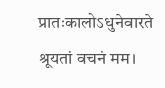प्रातःकालोऽधुनेवारते श्रूयतां वचनं मम।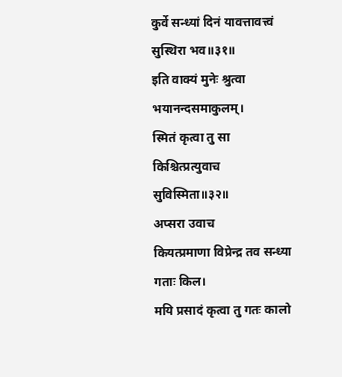कुर्वे सन्ध्यां दिनं यावत्तावत्त्वं सुस्थिरा भव॥३१॥
इति वाक्यं मुनेः श्रुत्वा भयानन्दसमाकुलम्।
स्मितं कृत्वा तु सा किश्चित्प्रत्युवाच सुविस्मिता॥३२॥
अप्सरा उवाच
कियत्प्रमाणा विप्रेन्द्र तव सन्ध्या गताः किल।
मयि प्रसादं कृत्वा तु गतः कालो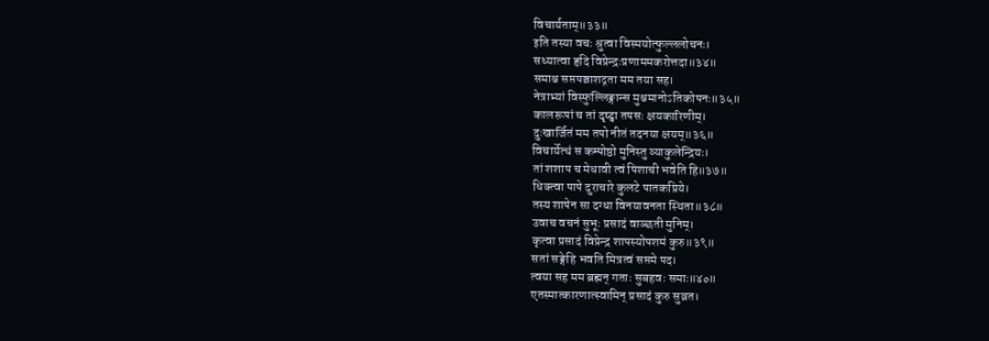विचार्यताम्॥३३॥
इति तस्या वचः श्रुत्वा विस्मयोत्फुल्ललोचनः।
सध्यात्वा हृदि विप्रेन्द्रःप्रणाममकरोत्तदा॥३४॥
समाश्च सप्तपञ्चाशद्गता मम तया सह।
नेत्राभ्यां विस्फुल्लिङ्गान्स मुश्चमानोऽतिकोपनः॥३५॥
कालरूपां च तां दृष्ट्वा तपसः क्षयकारिणीम्।
दुःखार्जितं मम तपो नीतं तदनया क्षयम्॥३६॥
विचार्येत्थं स कम्पोष्ठो मुनिस्तु व्याकुलेन्द्रियः।
तां शशाप च मेधावी त्वं पिशाची भवेति हि॥३७॥
धिक्त्वा पापे दुराचारे कुलटे पातकप्रिये।
तस्य शापेन सा दग्धा विनयावनता स्थिता॥३८॥
उवाच वचनं सुभूः प्रसादं वाञ्छती मुनिम्।
कृत्वा प्रसादं विप्रेन्द्र शापस्योपशमं कुरु॥३९॥
सतां सङ्गेहि भवति मित्रत्वं सप्तमे पद।
त्वया सह मम ब्रह्मन् गताः सुबहवः समाः॥४०॥
एतस्मात्कारणात्स्वामिन् प्रसादं कुरु सुव्रत।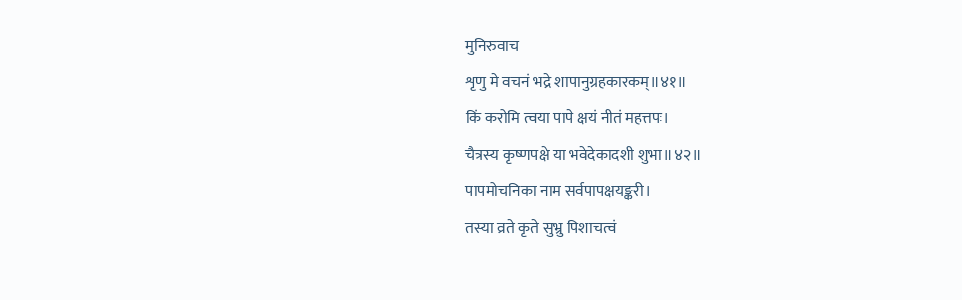मुनिरुवाच
शृणु मे वचनं भद्रे शापानुग्रहकारकम्॥४१॥
किं करोमि त्वया पापे क्षयं नीतं महत्तपः।
चैत्रस्य कृष्णपक्षे या भवेदेकादशी शुभा॥४२॥
पापमोचनिका नाम सर्वपापक्षयङ्करी।
तस्या व्रते कृते सुभ्रु पिशाचत्वं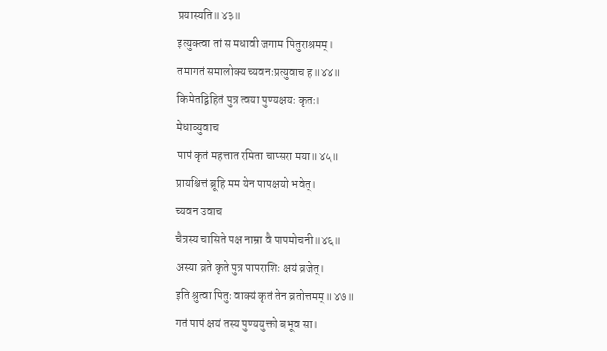प्रयास्यति॥४३॥
इत्युक्त्वा तां स मधावी जगाम पितुराश्रमम्।
तमागतं समालोक्य च्यवनःप्रत्युवाच ह॥४४॥
किमेतद्विहितं पुत्र त्वया पुण्यक्षयः कृतः।
मेधाव्युवाच
पापं कृतं महत्तात रमिता चाप्सरा मया॥४५॥
प्रायश्चित्तं ब्रूहि मम येन पापक्षयो भवेत्।
च्यवन उवाच
चैत्रस्य चासिते पक्ष नाम्रा वै पापमोचनी॥४६॥
अस्या व्रते कृते पुत्र पापराशिः क्षयं व्रजेत्।
इति श्रुत्वा पितुः वाक्यं कृतं तेन व्रतोत्तमम्॥४७॥
गतं पापं क्षयं तस्य पुण्ययुक्तो बभूव सा।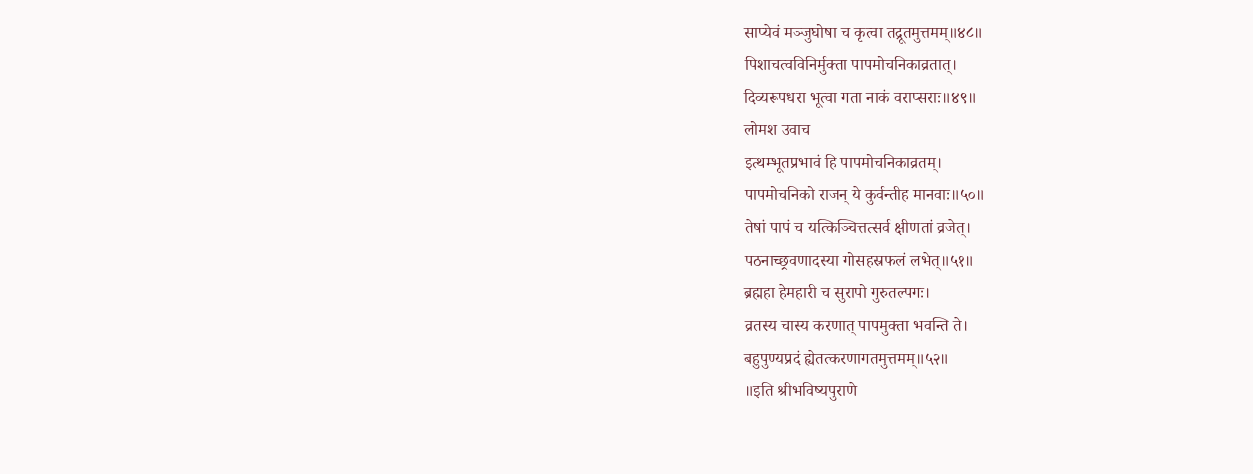साप्येवं मञ्जुघोषा च कृत्वा तद्रूतमुत्तमम्॥४८॥
पिशाचत्वविनिर्मुक्ता पापमोचनिकाव्रतात्।
दिव्यरूपधरा भूत्वा गता नाकं वराप्सराः॥४९॥
लोमश उवाच
इत्थम्भूतप्रभावं हि पापमोचनिकाव्रतम्।
पापमोचनिको राजन् ये कुर्वन्तीह मानवाः॥५०॥
तेषां पापं च यत्किञ्चित्तत्सर्व क्षीणतां व्रजेत्।
पठनाच्छ्रवणादस्या गोसहस्रफलं लभेत्॥५१॥
ब्रह्महा हेमहारी च सुरापो गुरुतल्पगः।
व्रतस्य चास्य करणात् पापमुक्ता भवन्ति ते।
बहुपुण्यप्रदं ह्येतत्करणागतमुत्तमम्॥५२॥
॥इति श्रीभविष्यपुराणे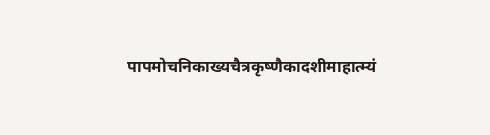पापमोचनिकाख्यचैत्रकृष्णैकादशीमाहात्म्यं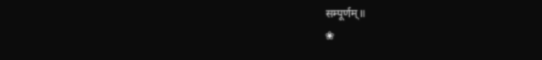सम्पूर्णम्॥
❀